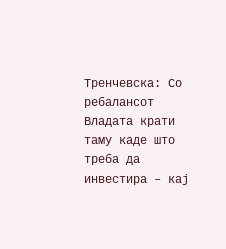Тренчевска: Со ребалансот Владата крати таму каде што треба да инвестира – кај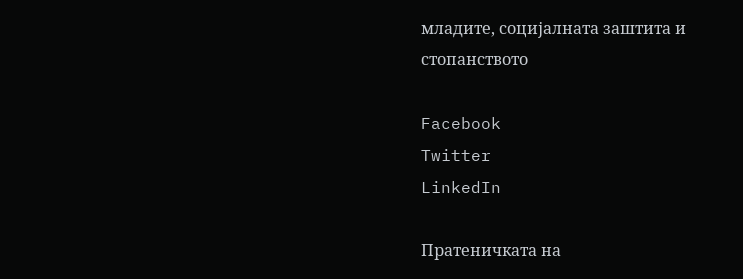младите, социјалната заштита и стопанството

Facebook
Twitter
LinkedIn

Пратеничката на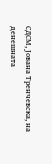СДСМ, Јована Тренчевска, на денешната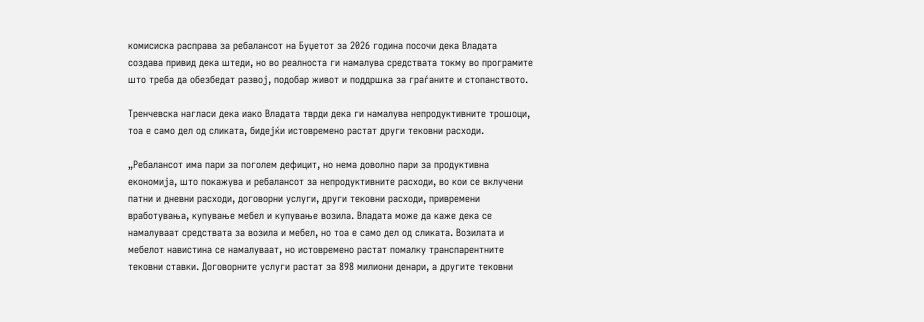комисиска расправа за ребалансот на Буџетот за 2026 година посочи дека Владата создава привид дека штеди, но во реалноста ги намалува средствата токму во програмите што треба да обезбедат развој, подобар живот и поддршка за граѓаните и стопанството.

Тренчевска нагласи дека иако Владата тврди дека ги намалува непродуктивните трошоци, тоа е само дел од сликата, бидејќи истовремено растат други тековни расходи.

„Ребалансот има пари за поголем дефицит, но нема доволно пари за продуктивна економија, што покажува и ребалансот за непродуктивните расходи, во кои се вклучени патни и дневни расходи, договорни услуги, други тековни расходи, привремени вработувања, купување мебел и купување возила. Владата може да каже дека се намалуваат средствата за возила и мебел, но тоа е само дел од сликата. Возилата и мебелот навистина се намалуваат, но истовремено растат помалку транспарентните тековни ставки. Договорните услуги растат за 898 милиони денари, а другите тековни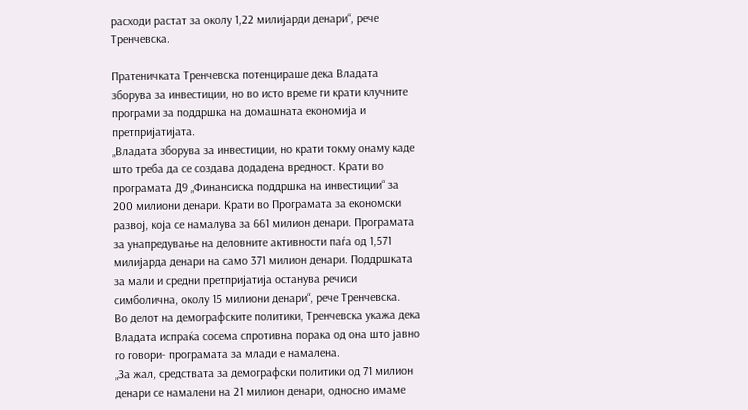расходи растат за околу 1,22 милијарди денари“, рече Тренчевска.

Пратеничката Тренчевска потенцираше дека Владата зборува за инвестиции, но во исто време ги крати клучните програми за поддршка на домашната економија и претпријатијата.
„Владата зборува за инвестиции, но крати токму онаму каде што треба да се создава додадена вредност. Крати во програмата Д9 „Финансиска поддршка на инвестиции“ за 200 милиони денари. Крати во Програмата за економски развој, која се намалува за 661 милион денари. Програмата за унапредување на деловните активности паѓа од 1,571 милијарда денари на само 371 милион денари. Поддршката за мали и средни претпријатија останува речиси симболична, околу 15 милиони денари“, рече Тренчевска.
Во делот на демографските политики, Тренчевска укажа дека Владата испраќа сосема спротивна порака од она што јавно го говори- програмата за млади е намалена.
„За жал, средствата за демографски политики од 71 милион денари се намалени на 21 милион денари, односно имаме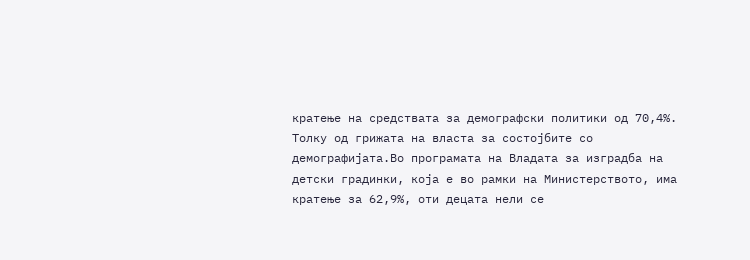кратење на средствата за демографски политики од 70,4%. Толку од грижата на власта за состојбите со демографијата.Во програмата на Владата за изградба на детски градинки, која е во рамки на Министерството, има кратење за 62,9%, оти децата нели се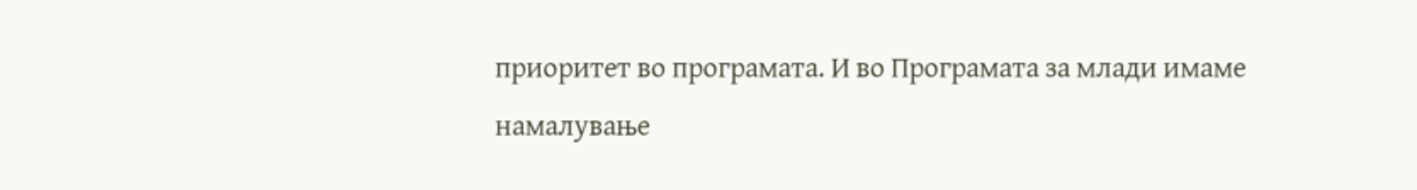приоритет во програмата. И во Програмата за млади имаме намалување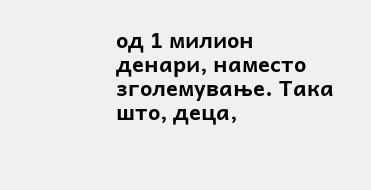од 1 милион денари, наместо зголемување. Така што, деца,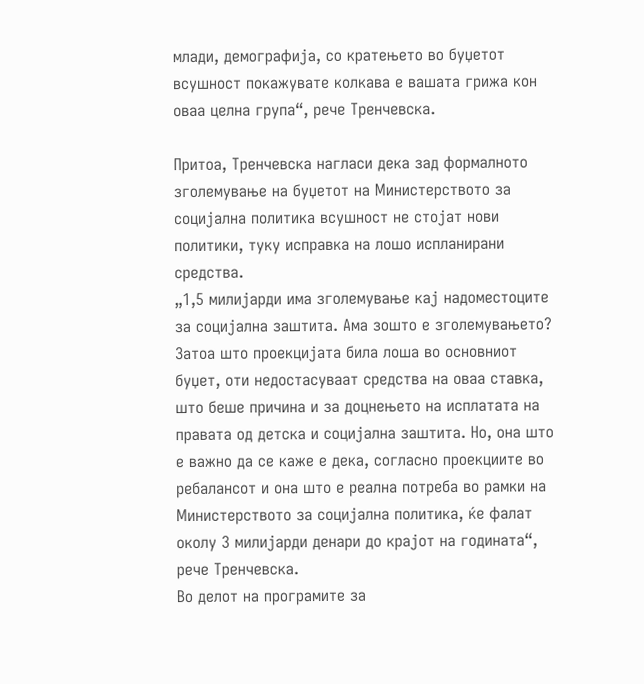млади, демографија, со кратењето во буџетот всушност покажувате колкава е вашата грижа кон оваа целна група“, рече Тренчевска.

Притоа, Тренчевска нагласи дека зад формалното зголемување на буџетот на Министерството за социјална политика всушност не стојат нови политики, туку исправка на лошо испланирани средства.
„1,5 милијарди има зголемување кај надоместоците за социјална заштита. Ама зошто е зголемувањето? Затоа што проекцијата била лоша во основниот буџет, оти недостасуваат средства на оваа ставка, што беше причина и за доцнењето на исплатата на правата од детска и социјална заштита. Но, она што е важно да се каже е дека, согласно проекциите во ребалансот и она што е реална потреба во рамки на Министерството за социјална политика, ќе фалат околу 3 милијарди денари до крајот на годината“, рече Тренчевска.
Во делот на програмите за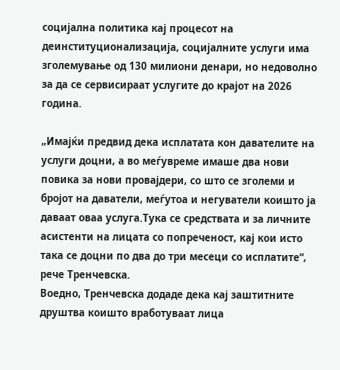социјална политика кај процесот на деинституционализација, социјалните услуги има зголемување од 130 милиони денари, но недоволно за да се сервисираат услугите до крајот на 2026 година.

„Имајќи предвид дека исплатата кон давателите на услуги доцни, а во меѓувреме имаше два нови повика за нови провајдери, со што се зголеми и бројот на даватели, меѓутоа и негуватели коишто ја даваат оваа услуга.Тука се средствата и за личните асистенти на лицата со попреченост, кај кои исто така се доцни по два до три месеци со исплатите“, рече Тренчевска.
Воедно, Тренчевска додаде дека кај заштитните друштва коишто вработуваат лица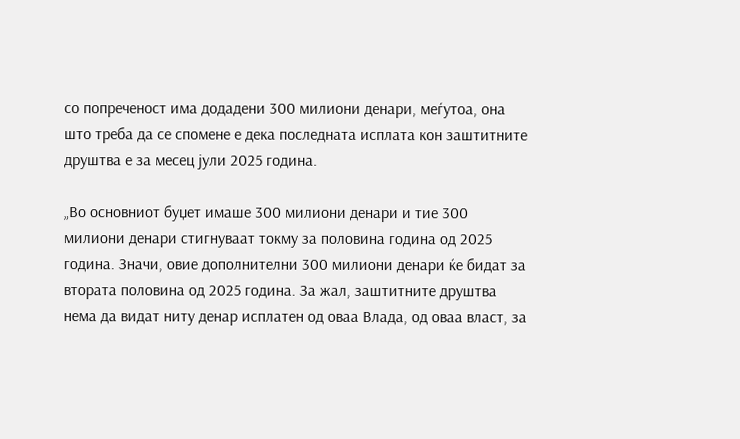со попреченост има додадени 300 милиони денари, меѓутоа, она што треба да се спомене е дека последната исплата кон заштитните друштва е за месец јули 2025 година.

„Во основниот буџет имаше 300 милиони денари и тие 300 милиони денари стигнуваат токму за половина година од 2025 година. Значи, овие дополнителни 300 милиони денари ќе бидат за втората половина од 2025 година. За жал, заштитните друштва нема да видат ниту денар исплатен од оваа Влада, од оваа власт, за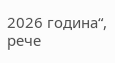2026 година“, рече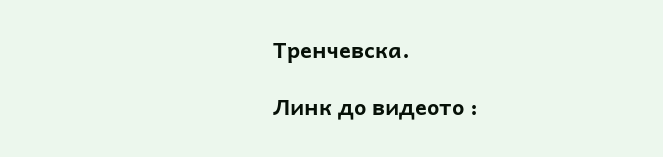Тренчевска.

Линк до видеото :